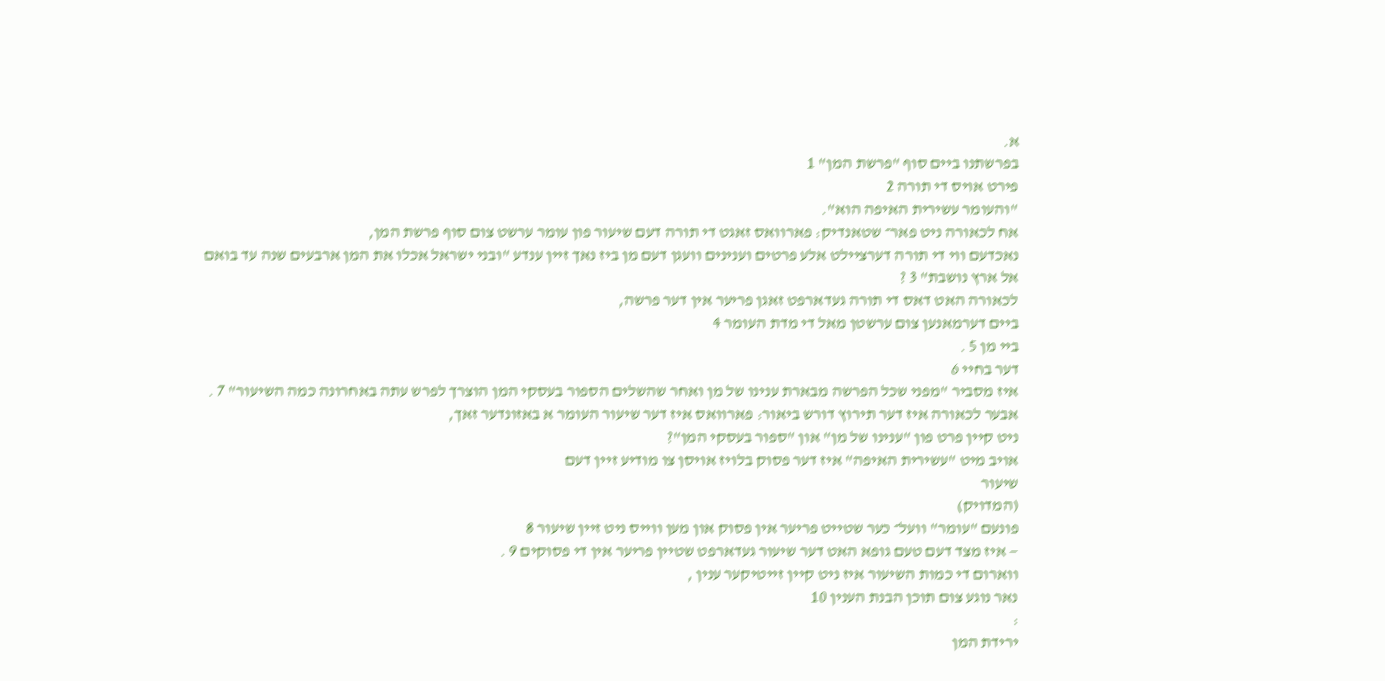א.
בפרשתנו ביים סוף "פרשת המן" 1
פירט אויס די תורה 2
"והעומר עשירית האיפה הוא".
אח לכאורה ניט פאר־ שטאנדיק: פארוואס זאגט די תורה דעם שיעור פון עומר ערשט צום סוף פרשת המן,
נאכדעם ווי די תורה דערציילט אלע פרטים וענינים וועגן דעם מן ביז נאך זיין ענדע "ובני ישראל אכלו את המן ארבעים שנה עד בואם אל ארץ נושבת" 3 ?
לכאורה האט דאס די תורה געדארפט זאגן פריער אין דער פרשה,
ביים דערמאנען צום ערשטן מאל די מדת העומר 4
ביי מן 5 .
דער בחיי 6
איז מסביר "מפני שכל הפרשה מבארת ענינו של מן ואחר שהשלים הספור בעסקי המן הוצרך לפרש עתה באחרונה כמה השיעור" 7 .
אבער לכאורה איז דער תירוץ דורש ביאור: פארוואס איז דער שיעור העומר א באזונדער זאך,
ניט קיין פרט פון "ענינו של מן" און "ספור בעסקי המן"?
אויב מיט "עשירית האיפה" איז דער פסוק בלויז אויסן צו מודיע זיין דעם
שיעור
(המדויק)
פונעם "עומר" וועל־ כער שטייט פריער אין פסוק און מען ווייס ניט זיין שיעור 8
— איז מצד דעם טעם גופא האט דער שיעור געדארפט שטיין פריער אין די פסוקים 9 .
ווארום די כמות השיעור איז ניט קיין זייטיקער ענין ,
נאר נוגע צום תוכן הבנת הענין 10
:
ירידת המן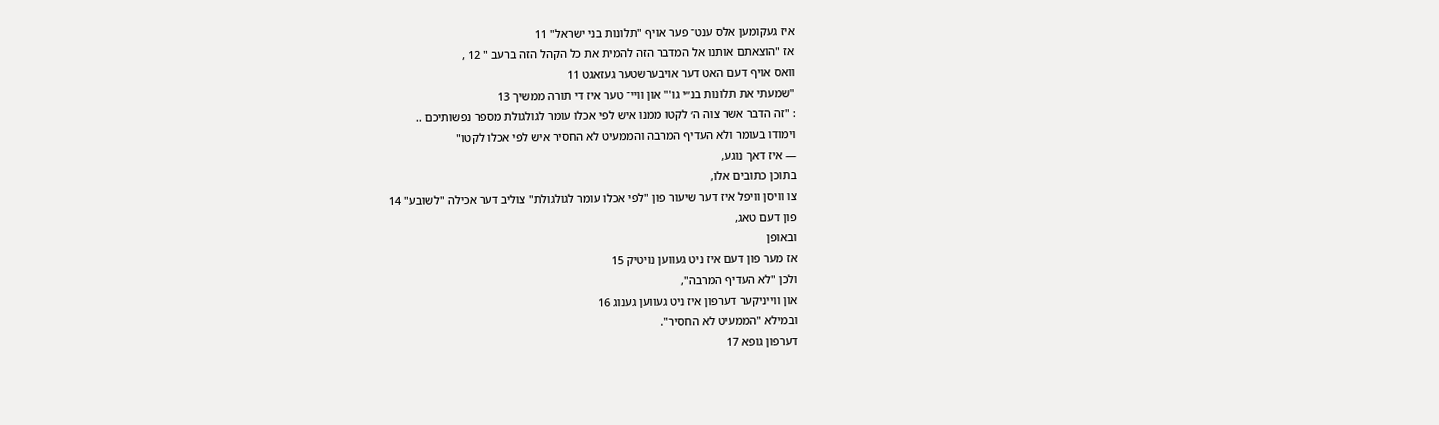איז געקומען אלס ענט־ פער אויף "תלונות בני ישראל" 11
אז "הוצאתם אותנו אל המדבר הזה להמית את כל הקהל הזה ברעב " 12 ,
וואס אויף דעם האט דער אויבערשטער געזאגט 11
"שמעתי את תלונות בנ״י גו'" און וויי־ טער איז די תורה ממשיך 13
: "זה הדבר אשר צוה ה׳ לקטו ממנו איש לפי אכלו עומר לגולגולת מספר נפשותיכם ..
וימודו בעומר ולא העדיף המרבה והממעיט לא החסיר איש לפי אכלו לקטו"
— איז דאך נוגע,
בתוכן כתובים אלו,
צו וויסן וויפל איז דער שיעור פון "לפי אכלו עומר לגולגולת" צוליב דער אכילה "לשובע" 14
פון דעם טאג,
ובאופן
אז מער פון דעם איז ניט געווען נויטיק 15
ולכן "לא העדיף המרבה",
און ווייניקער דערפון איז ניט געווען גענוג 16
ובמילא "הממעיט לא החסיר".
דערפון גופא 17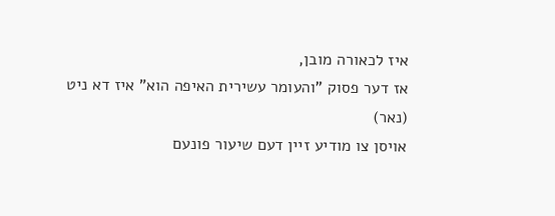איז לכאורה מובן,
אז דער פסוק "והעומר עשירית האיפה הוא" איז דא ניט
(נאר)
אויסן צו מודיע זיין דעם שיעור פונעם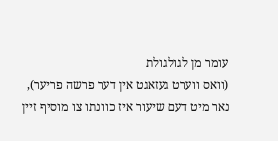עומר מן לגולגולת
(וואס ווערט געזאגט אין דער פרשה פריער),
נאר מיט דעם שיעור איז כוונתו צו מוסיף זיין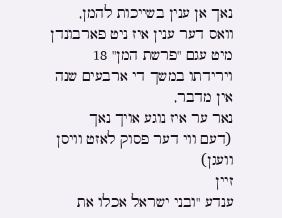נאך אן ענין בשייכות להמן,
וואס דער ענין איז ניט פארבונדן מיט עגם "פרשת המן" 18
וירידתו במשך די ארבעים שנה אין מדבר,
נאר ער איז נוגע אויך נאך
(דעם ווי דער פסוק לאזט וויסן וועגן)
זיין
ענדע "ובני ישראל אכלו את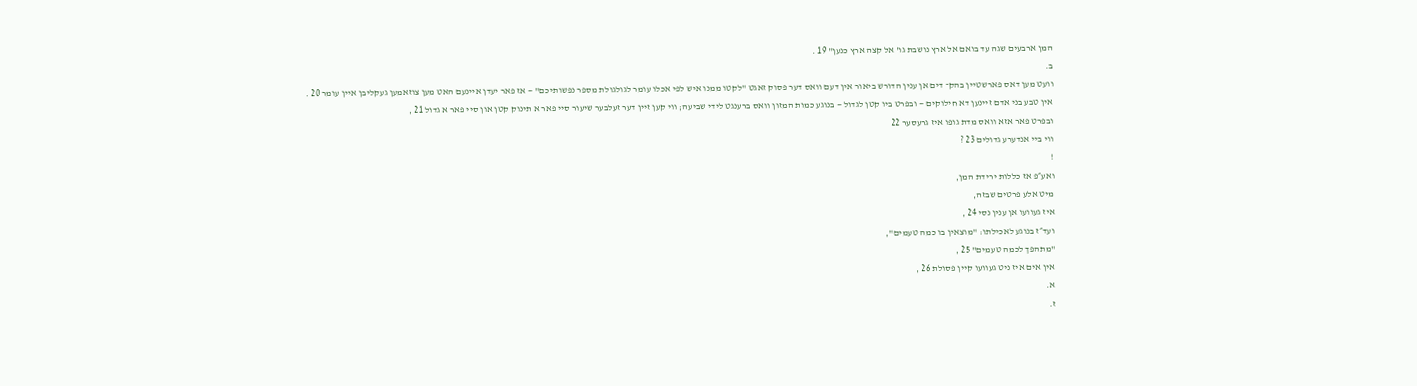המן ארבעים שגה עד בואם אל ארץ נושבת גו' אל קצה ארץ כנען" 19 .
ב.
וועט מען דאס פארשטיין בהק־ דים אן ענין הדורש ביאור אין דעם וואס דער פסוק זאגט "לקטו ממנו איש לפי אכלו עומר לגולגולת מספר נפשותיכם" — אז פאר יעדן איינעם האט מען צוזאמען געקליבן איין עומר 20 .
אין טבע בני אדם זיינען דא חילוקים — ובפרט ביו קטן לגדול — בנוגע כמות המזון וואס ברענגט לידי שביעה; ווי קען זיין דער זעלבער שיעור סיי פאר א תינוק קטן און סיי פאר א גדול 21 ,
ובפרט פאר אזא וואס מדת גופו איז גרעסער 22
ווי ביי אנדערע גדולים 23 ?
!
ואע״פ אז כללות ירידת המן,
מיט אלע פרטים שבזה,
איז געוועו אן ענין נסי 24 ,
ועד״ז בנוגע לאכילתו: "מוצאין בו כמה טעמים",
"מתהפך לכמה טעמים" 25 ,
אין אים איז ניט געוועו קיין פסולת 26 ,
א.
ז.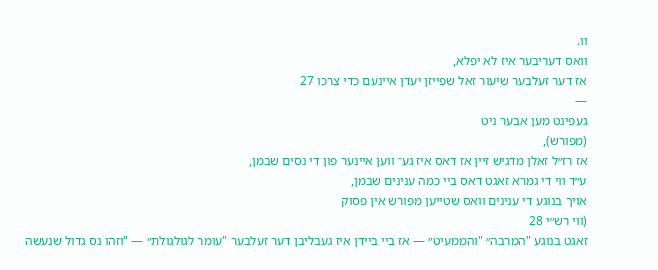וו.
וואס דעריבער איז לא יפלא,
אז דער זעלבער שיעור זאל שפייזן יעדן איינעם כדי צרכו 27
—
געפינט מען אבער ניט
(מפורש),
אז רז״ל זאלן מדגיש זיין אז דאס איז גע־ ווען איינער פון די נסים שבמן,
ע״ד ווי די גמרא זאגט דאס ביי כמה ענינים שבמן,
אויך בנוגע די ענינים וואס שטייען מפורש אין פסוק
(ווי רש״י 28
זאגט בנוגע "המרבה״ "והממעיט״ — אז ביי ביידן איז געבליבן דער זעלבער "עומר לגולגולת״ — "וזהו נס גדול שנעשה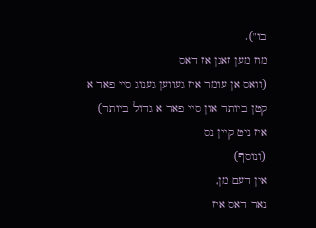בו").
מוז מען זאגן אז דאס
(וואס אן עומר איז געווען גענוג סיי פאר א קטן ביותר און סיי פאר א גדול ביותר)
איז ניט קיין נס
(ונוסף)
אין דעם מן,
נאר דאס איז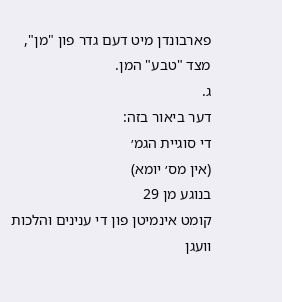פארבונדן מיט דעם גדר פון "מן",
מצד "טבע" המן.
ג.
דער ביאור בזה:
די סוגיית הגמ׳
(אין מס׳ יומא)
בנוגע מן 29
קומט אינמיטן פון די ענינים והלכות וועגן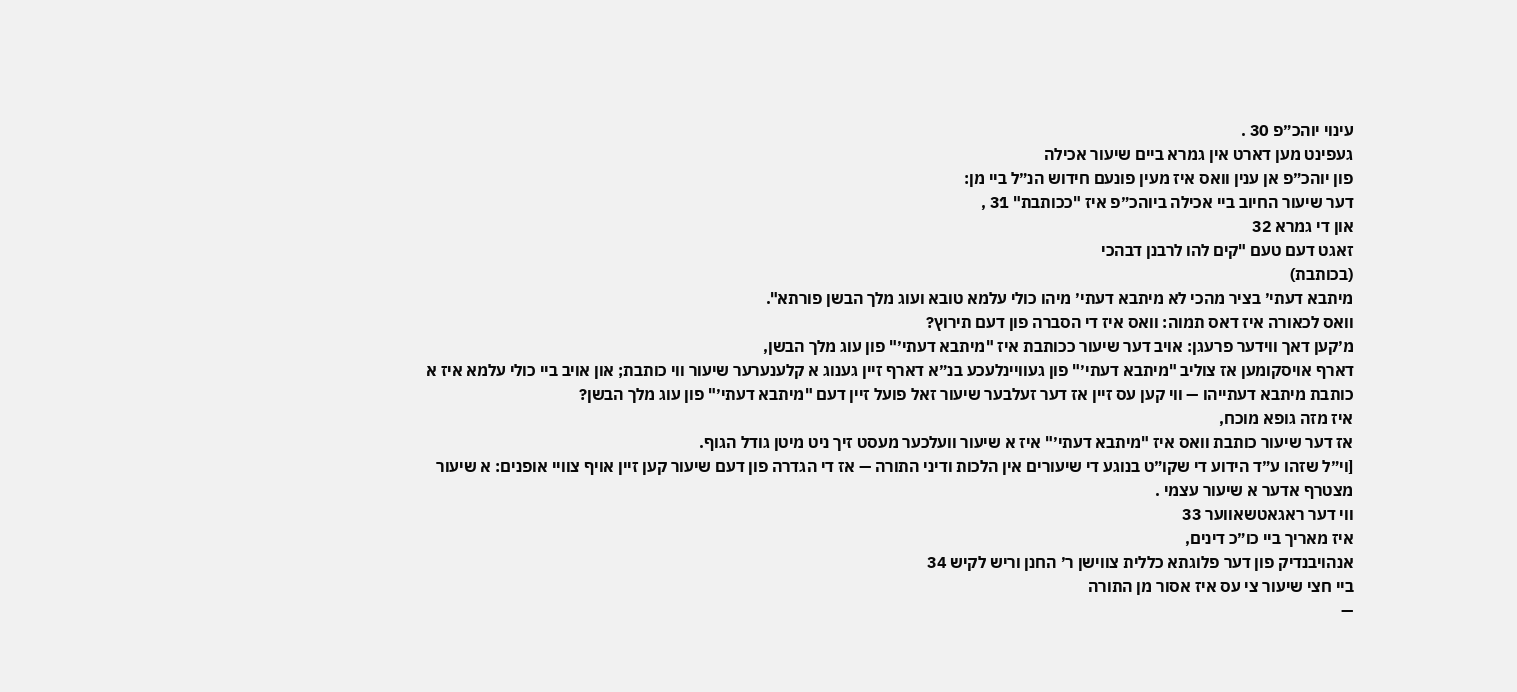עינוי יוהכ״פ 30 .
געפינט מען דארט אין גמרא ביים שיעור אכילה
פון יוהכ״פ אן ענין וואס איז מעין פונעם חידוש הנ״ל ביי מן:
דער שיעור החיוב ביי אכילה ביוהכ״פ איז "ככותבת" 31 ,
און די גמרא 32
זאגט דעם טעם "קים להו לרבנן דבהכי
(בכותבת)
מיתבא דעתי׳ בציר מהכי לא מיתבא דעתי׳ מיהו כולי עלמא טובא ועוג מלך הבשן פורתא".
וואס לכאורה איז דאס תמוה: וואס איז די הסברה פון דעם תירוץ?
מ׳קען דאך ווידער פרעגן: אויב דער שיעור ככותבת איז "מיתבא דעתי׳" פון עוג מלך הבשן,
דארף אויסקומען אז צוליב "מיתבא דעתי׳" פון געוויינלעכע בנ״א דארף זיין גענוג א קלענערער שיעור ווי כותבת; און אויב ביי כולי עלמא איז א כותבת מיתבא דעתייהו — ווי קען עס זיין אז דער זעלבער שיעור זאל פועל זיין דעם "מיתבא דעתי׳" פון עוג מלך הבשן?
איז מזה גופא מוכח,
אז דער שיעור כותבת וואס איז "מיתבא דעתי׳" איז א שיעור וועלכער מעסט זיך ניט מיטן גודל הגוף.
[וי״ל שזהו ע״ד הידוע די שקו״ט בנוגע די שיעורים אין הלכות ודיני התורה — אז די הגדרה פון דעם שיעור קען זיין אויף צוויי אופנים: א שיעור מצטרף אדער א שיעור עצמי .
ווי דער ראגאטשאווער 33
איז מאריך ביי כו״כ דינים,
אנהויבנדיק פון דער פלוגתא כללית צווישן ר׳ החנן וריש לקיש 34
ביי חצי שיעור צי עס איז אסור מן התורה
—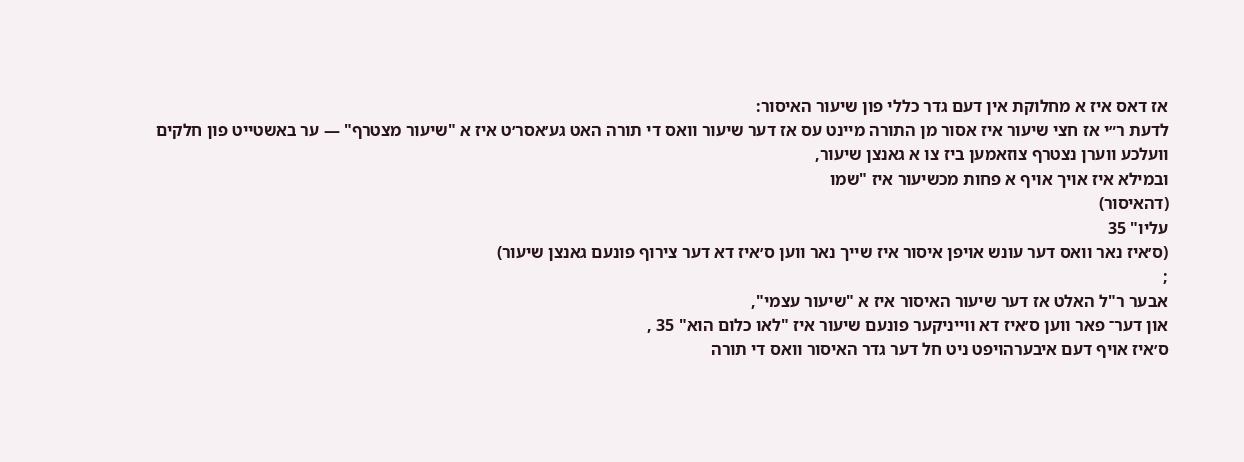אז דאס איז א מחלוקת אין דעם גדר כללי פון שיעור האיסור:
לדעת ר״י אז חצי שיעור איז אסור מן התורה מיינט עס אז דער שיעור וואס די תורה האט גע׳אסר׳ט איז א "שיעור מצטרף" — ער באשטייט פון חלקים וועלכע ווערן נצטרף צוזאמען ביז צו א גאנצן שיעור,
ובמילא איז אויך אויף א פחות מכשיעור איז "שמו
(דהאיסור)
עליו" 35
(ס׳איז נאר וואס דער עונש אויפן איסור איז שייך נאר ווען ס׳איז דא דער צירוף פונעם גאנצן שיעור)
;
אבער ר"ל האלט אז דער שיעור האיסור איז א "שיעור עצמי",
און דער־ פאר ווען ס׳איז דא ווייניקער פונעם שיעור איז "לאו כלום הוא" 35 ,
ס׳איז אויף דעם איבערהויפט ניט חל דער גדר האיסור וואס די תורה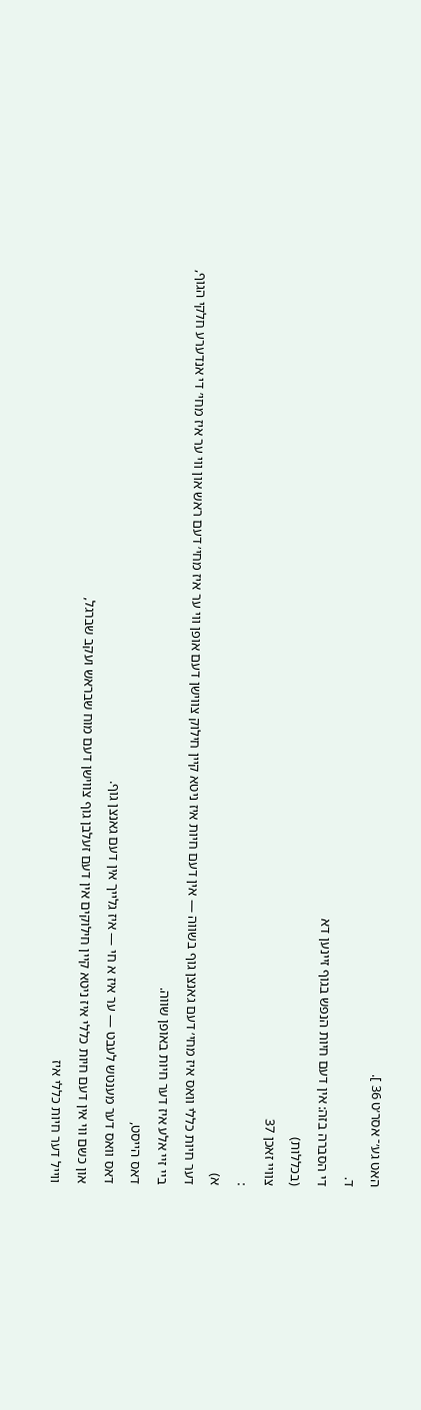האט גע׳־ אסר׳ט 36 ].
ד.
די הסברה בזה: אין דעם חיות הנפש בגוף זיינען דא
(בכללות)
צוויי זאכן 37
:
א)
דער חיות כללי וואס איז מחי׳ דעם גאנצן גוף בשווה — אין דעם חיות איז ניטא קיין חילוק צווישן דעם אופן ווי ער איז מחי׳ דעם ראש און ווי ער איז מחי׳ די אנדערע חלקי הגוף,
ביי זיי אלע איז דער חיות באופן שווה.
דאס הייסט,
דאס וואס דער מענטש לעבט — ער איז א חי — איז גלייך אין דעם גאנצן גוף.
און כשם ווי אין דעם חיות כללי איז ניטא קיין חילוקים אין דעם זעלבן גוף צווישן דעם מוח שבראש ועקב שברגל,
ווייל דער חיות כללי איז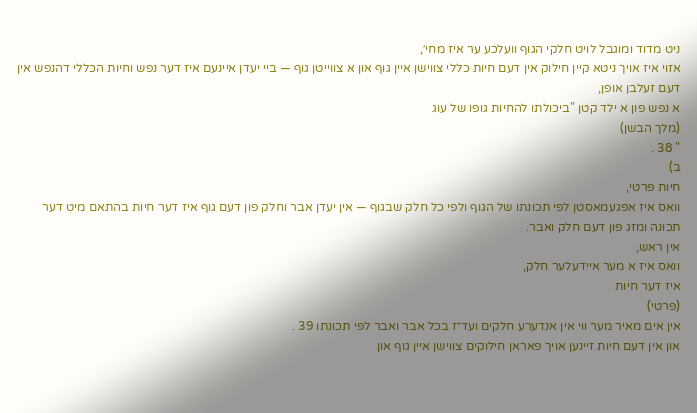ניט מדוד ומוגבל לויט חלקי הגוף וועלכע ער איז מחי׳,
אזוי איז אויך ניטא קיין חילוק אין דעם חיות כללי צווישן איין גוף און א צווייטן גוף — ביי יעדן איינעם איז דער נפש וחיות הכללי דהנפש אין דעם זעלבן אופן,
א נפש פון א ילד קטן "ביכולתו להחיות גופו של עוג
(מלך הבשן)
" 38 .
ב)
חיות פרטי,
וואס איז אפגעמאסטן לפי תכונתו של הגוף ולפי כל חלק שבגוף — אין יעדן אבר וחלק פון דעם גוף איז דער חיות בהתאם מיט דער תכונה ומזג פון דעם חלק ואבר.
אין ראש,
וואס איז א מער איידעלער חלק,
איז דער חיות
(פרטי)
אין אים מאיר מער ווי אין אנדערע חלקים ועד״ז בכל אבר ואבר לפי תכונתו 39 .
און אין דעם חיות זיינען אויך פאראן חילוקים צווישן איין גוף און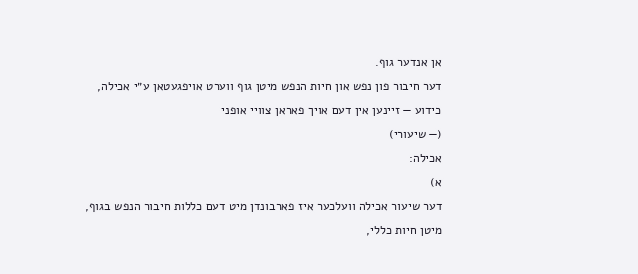אן אנדער גוף.
דער חיבור פון נפש און חיות הנפש מיטן גוף ווערט אויפגעטאן ע״י אכילה,
כידוע — זיינען אין דעם אויך פאראן צוויי אופני
(— שיעורי)
אכילה:
א)
דער שיעור אכילה וועלכער איז פארבונדן מיט דעם כללות חיבור הנפש בגוף,
מיטן חיות כללי,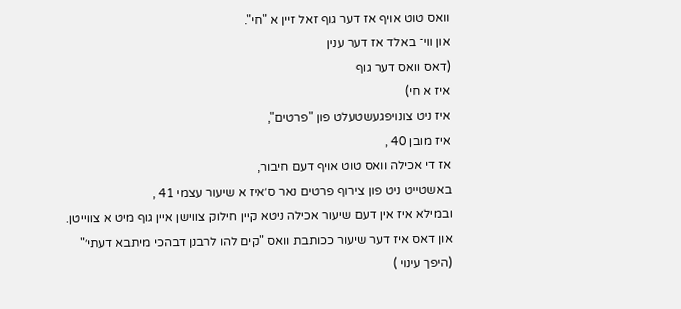וואס טוט אויף אז דער גוף זאל זיין א "חי".
און ווי־ באלד אז דער ענין
(דאס וואס דער גוף
איז א חי)
איז ניט צונויפגעשטעלט פון "פרטים",
איז מובן 40 ,
אז די אכילה וואס טוט אויף דעם חיבור,
באשטייט ניט פון צירוף פרטים נאר ס׳איז א שיעור עצמי 41 ,
ובמילא איז אין דעם שיעור אכילה ניטא קיין חילוק צווישן איין גוף מיט א צווייטן.
און דאס איז דער שיעור ככותבת וואס "קים להו לרבנן דבהכי מיתבא דעתי׳"
(היפך עינוי )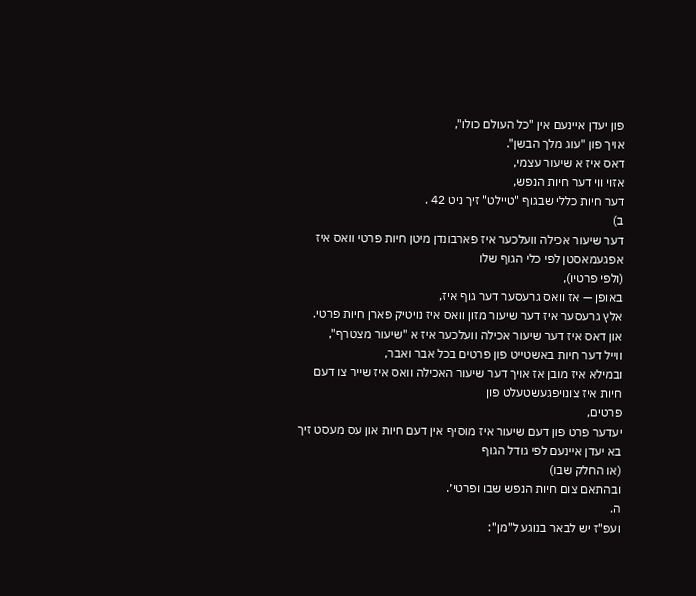פון יעדן איינעם אין "כל העולם כולו",
אויך פון "עוג מלך הבשן".
דאס איז א שיעור עצמי,
אזוי ווי דער חיות הנפש,
דער חיות כללי שבגוף "טיילט" זיך ניט 42 .
ב)
דער שיעור אכילה וועלכער איז פארבונדן מיטן חיות פרטי וואס איז אפגעמאסטן לפי כלי הגוף שלו
(ולפי פרטיו),
באופן — אז וואס גרעסער דער גוף איז,
אלץ גרעסער איז דער שיעור מזון וואס איז נויטיק פארן חיות פרטי.
און דאס איז דער שיעור אכילה וועלכער איז א "שיעור מצטרף",
ווייל דער חיות באשטייט פון פרטים בכל אבר ואבר,
ובמילא איז מובן אז אויך דער שיעור האכילה וואס איז שייר צו דעם חיות איז צונויפגעשטעלט פון
פרטים,
יעדער פרט פון דעם שיעור איז מוסיף אין דעם חיות און עס מעסט זיך בא יעדן איינעם לפי גודל הגוף
(או החלק שבו)
ובהתאם צום חיות הנפש שבו ופרטי׳.
ה.
ועפ"ז יש לבאר בנוגע ל"מן":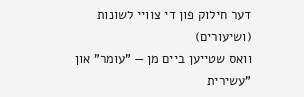דער חילוק פון די צוויי לשונות
(ושיעורים)
וואס שטייען ביים מן — "עומר" און "עשירית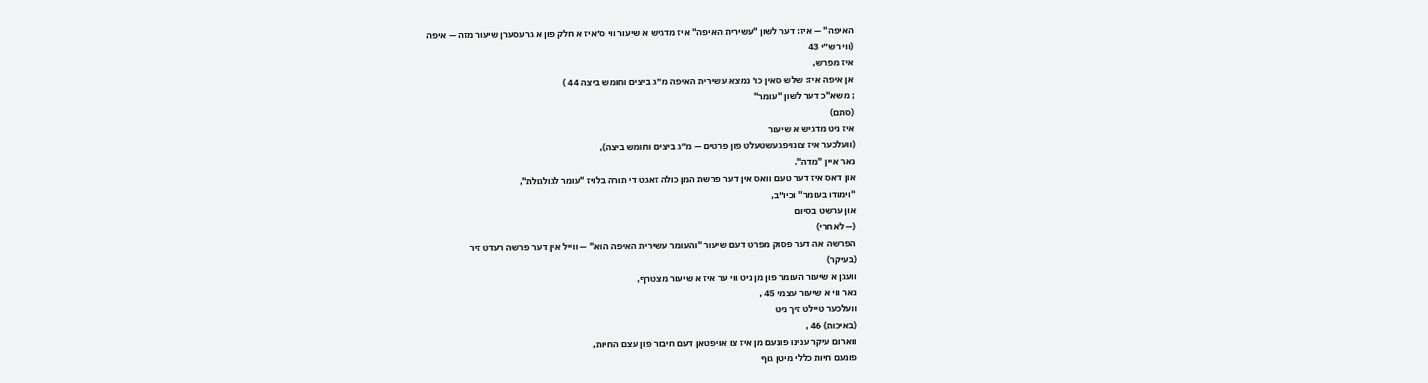האיפה" — איז: דער לשון "עשירית האיפה" איז מדגיש א שיעור ווי ס׳איז א חלק פון א גרעסערן שיעור מזה — איפה
(ווי רש״י 43
איז מפרש,
אן איפה איז: שלש סאין כו׳ נמצא עשירית האיפה מ״ג ביצים וחומש ביצה 44 )
; משא"כ דער לשון "עומר"
(סתם)
איז ניט מדגיש א שיעור
(וועלכער איז צונויפגעשטעלט פון פרטים — מ״ג ביצים וחומש ביצה),
נאר איין "מדה".
און דאס איז דער טעם וואס אין דער פרשת המן כולה זאגט די תורה בלויז "עומר לגולגולת",
"וימודו בעומר" וכיו״ב,
און ערשט בסיום
(— לאחרי)
הפרשה אה דער פסוק מפרט דעם שיעור "והעומר עשירית האיפה הוא" — ווייל אין דער פרשה רעדט זיר
(בעיקר)
וועגן א שיעור העומר פון מן ניט ווי ער איז א שיעור מצטרף,
נאר ווי א שיעור עצמי 45 ,
וועלכער טיילט זיך ניט
(באיכות) 46 ,
ווארום עיקר ענינו פונעם מן איז צו אויפטאן דעם חיבור פון עצם החיות,
פונעם חיות כללי מיטן גוף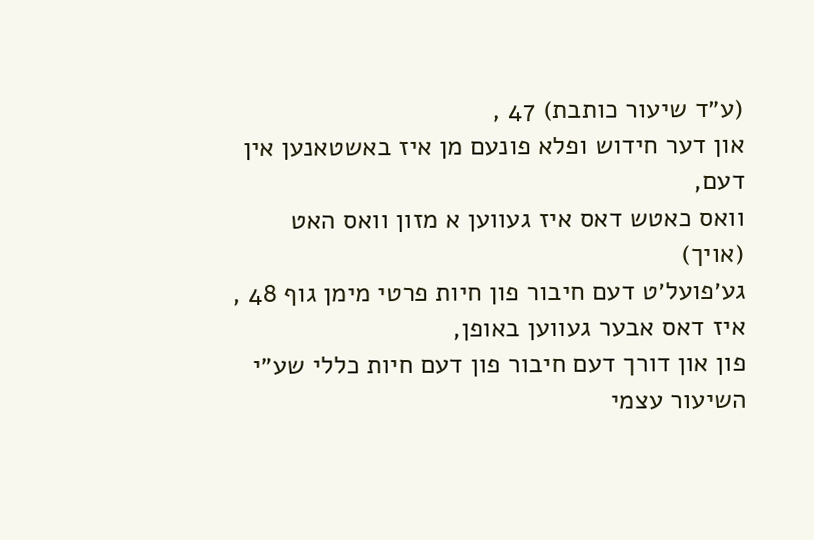(ע״ד שיעור כותבת) 47 ,
און דער חידוש ופלא פונעם מן איז באשטאנען אין דעם,
וואס כאטש דאס איז געווען א מזון וואס האט
(אויך)
גע׳פועל׳ט דעם חיבור פון חיות פרטי מימן גוף 48 ,
איז דאס אבער געווען באופן,
פון און דורך דעם חיבור פון דעם חיות כללי שע״י השיעור עצמי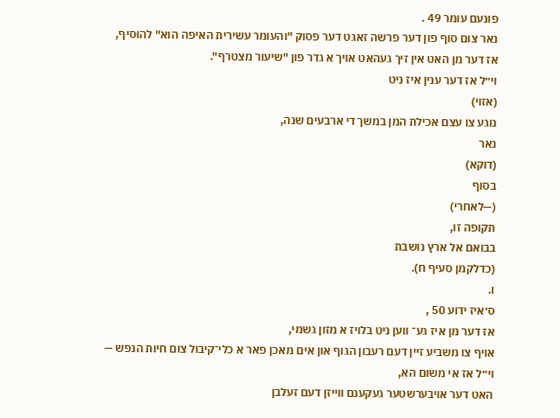פונעם עומר 49 .
נאר צום סוף פון דער פרשה זאגט דער פסוק "והעומר עשירית האיפה הוא" להוסיף,
אז דער מן האט אין זיך געהאט אויך א גדר פון "שיעור מצטרף".
וי״ל אז דער ענין איז ניט
(אזוי)
נוגע צו עצם אכילת המן במשך די ארבעים שנה,
נאר
(דוקא)
בסוף
(—לאחרי)
תקופה זו,
בבואם אל ארץ נושבת
(כדלקמן סעיף ח).
ו.
ס׳איז ידוע 50 ,
אז דער מן איז גע־ ווען ניט בלויז א מזון גשמי,
אויף צו משביע זיין דעם רעבון הגוף און אים מאכן פאר א כלי־קיבול צום חיות הנפש —
וי״ל אז אי משום הא,
האט דער אויבערשטער געקענם ווייזן דעם זעלבן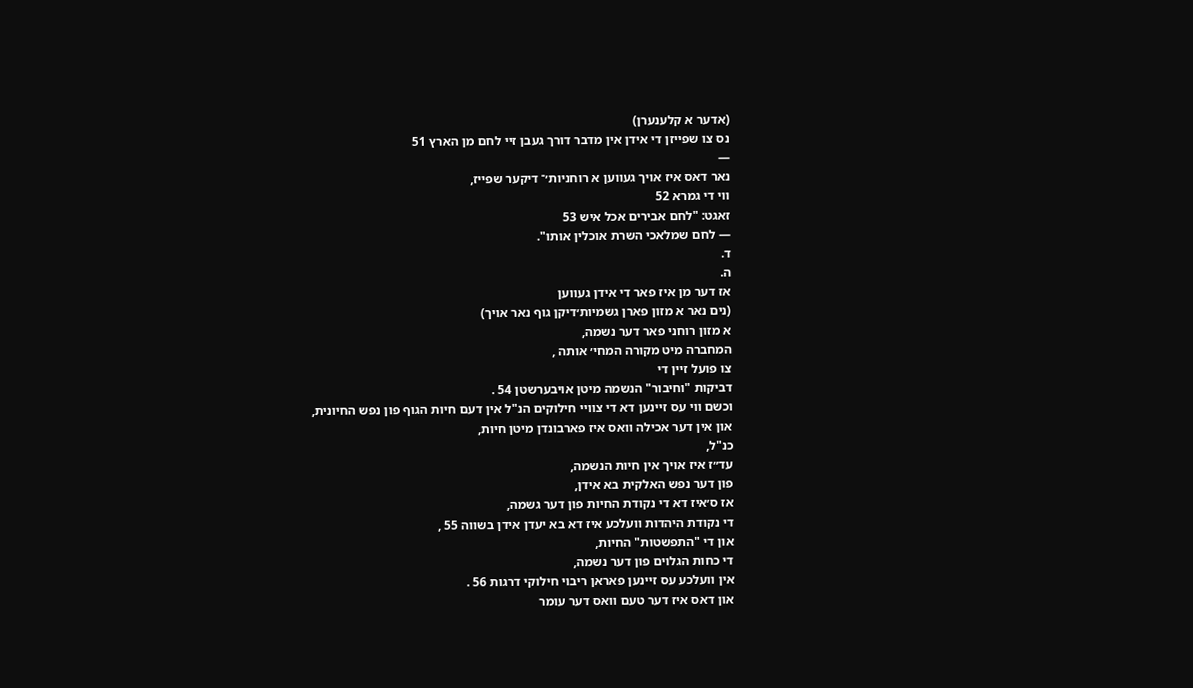(אדער א קלענערן)
נס צו שפייזן די אידן אין מדבר דורך געבן זיי לחם מן הארץ 51
—
נאר דאס איז אויך געווען א רוחניות׳־ דיקער שפייז,
ווי די גמרא 52
זאגט: "לחם אבירים אכל איש 53
— לחם שמלאכי השרת אוכלין אותו".
ד.
ה.
אז דער מן איז פאר די אידן געווען
(נים נאר א מזון פארן גשמיות׳דיקן גוף נאר אויך)
א מזון רוחני פאר דער נשמה,
המחברה מיט מקורה המחי׳ אותה ,
צו פועל זיין די
דביקות "וחיבור" הנשמה מיטן אויבערשטן 54 .
וכשם ווי עס זיינען דא די צוויי חילוקים הנ"ל אין דעם חיות הגוף פון נפש החיונית,
און אין דער אכילה וואס איז פארבונדן מיטן חיות,
כנ"ל,
עד״ז איז אויך אין חיות הנשמה,
פון דער נפש האלקית בא אידן,
אז ס׳איז דא די נקודת החיות פון דער גשמה,
די נקודת היהדות וועלכע איז דא בא יעדן אידן בשווה 55 ,
און די "התפשטות" החיות,
די כחות הגלוים פון דער נשמה,
אין וועלכע עס זיינען פאראן ריבוי חילוקי דרגות 56 .
און דאס איז דער טעם וואס דער עומר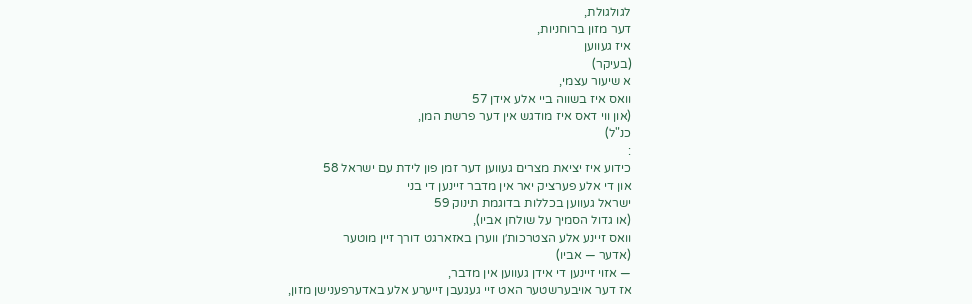לגולגולת,
דער מזון ברוחניות,
איז געווען
(בעיקר)
א שיעור עצמי,
וואס איז בשווה ביי אלע אידן 57
(און ווי דאס איז מודגש אין דער פרשת המן,
כנ"ל)
:
כידוע איז יציאת מצרים געווען דער זמן פון לידת עם ישראל 58
און די אלע פערציק יאר אין מדבר זיינען די בני
ישראל געווען בכללות בדוגמת תינוק 59
(או גדול הסמיך על שולחן אביו),
וואס זיינע אלע הצטרכות׳ן ווערן באזארגט דורך זיין מוטער
(אדער — אביו)
— אזוי זיינען די אידן געווען אין מדבר,
אז דער אויבערשטער האט זיי געגעבן זייערע אלע באדערפענישן מזון,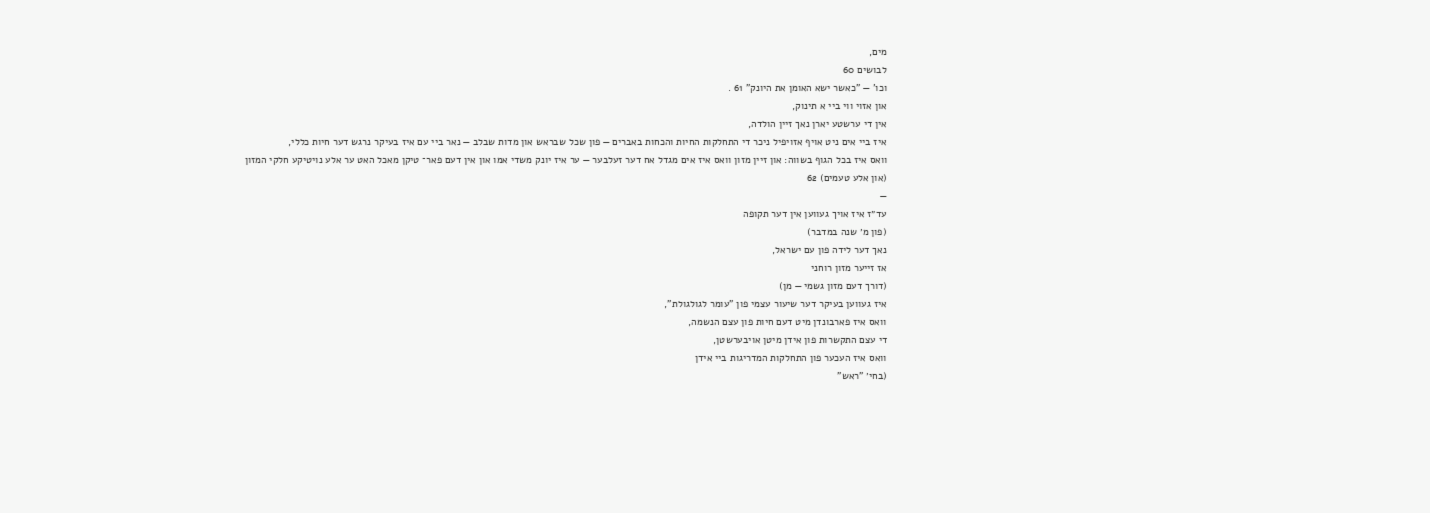מים,
לבושים 60
וכו' — "כאשר ישא האומן את היונק" 61 .
און אזוי ווי ביי א תינוק,
אין די ערשטע יארן נאך זיין הולדה,
איז ביי אים ניט אויף אזויפיל ניכר די התחלקות החיות והכחות באברים — פון שכל שבראש און מדות שבלב — נאר ביי עם איז בעיקר נרגש דער חיות כללי,
וואס איז בכל הגוף בשווה: און זיין מזון וואס איז אים מגדל אח דער זעלבער — ער איז יונק משדי אמו און אין דעם פאר־ טיקן מאכל האט ער אלע נויטיקע חלקי המזון
(און אלע טעמים) 62
—
עד״ז איז אויך געווען אין דער תקופה
(פון מ׳ שנה במדבר)
נאך דער לידה פון עם ישראל,
אז זייער מזון רוחני
(דורך דעם מזון גשמי — מן)
איז געווען בעיקר דער שיעור עצמי פון "עומר לגולגולת",
וואס איז פארבונדן מיט דעם חיות פון עצם הנשמה,
די עצם התקשרות פון אידן מיטן אויבערשטן,
וואס איז העכער פון התחלקות המדריגות ביי אידן
(בחי׳ "ראש"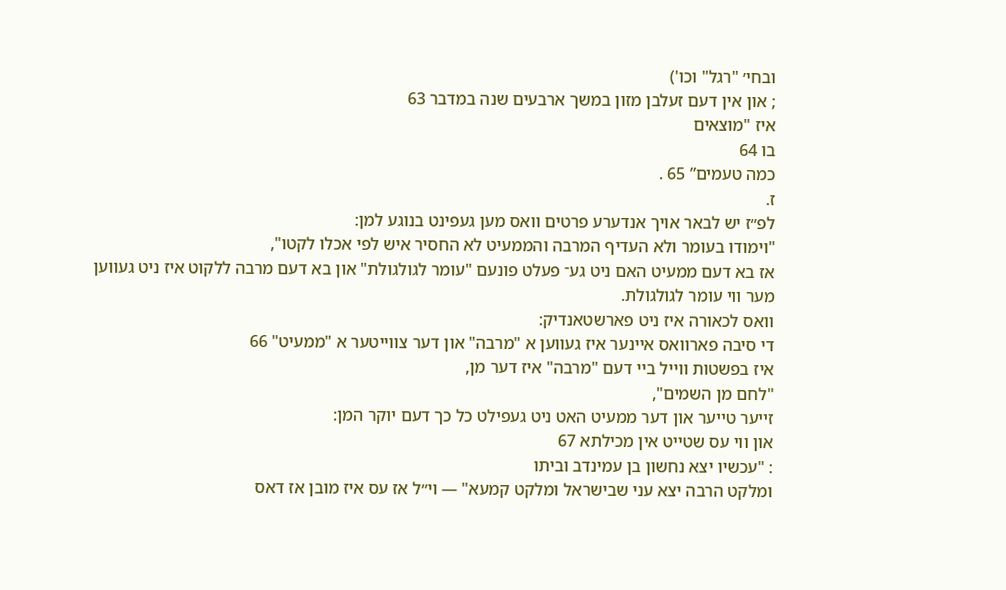ובחי׳ "רגל" וכו')
; און אין דעם זעלבן מזון במשך ארבעים שנה במדבר 63
איז "מוצאים
בו 64
כמה טעמים” 65 .
ז.
לפ״ז יש לבאר אויך אנדערע פרטים וואס מען געפינט בנוגע למן:
"וימודו בעומר ולא העדיף המרבה והממעיט לא החסיר איש לפי אכלו לקטו",
אז בא דעם ממעיט האם ניט גע־ פעלט פונעם "עומר לגולגולת" און בא דעם מרבה ללקוט איז ניט געווען מער ווי עומר לגולגולת.
וואס לכאורה איז ניט פארשטאנדיק:
די סיבה פארוואס איינער איז געווען א "מרבה" און דער צווייטער א "ממעיט" 66
איז בפשטות ווייל ביי דעם "מרבה" איז דער מן,
"לחם מן השמים",
זייער טייער און דער ממעיט האט ניט געפילט כל כך דעם יוקר המן:
און ווי עס שטייט אין מכילתא 67
: "עכשיו יצא נחשון בן עמינדב וביתו
ומלקט הרבה יצא עני שבישראל ומלקט קמעא" — וי״ל אז עס איז מובן אז דאס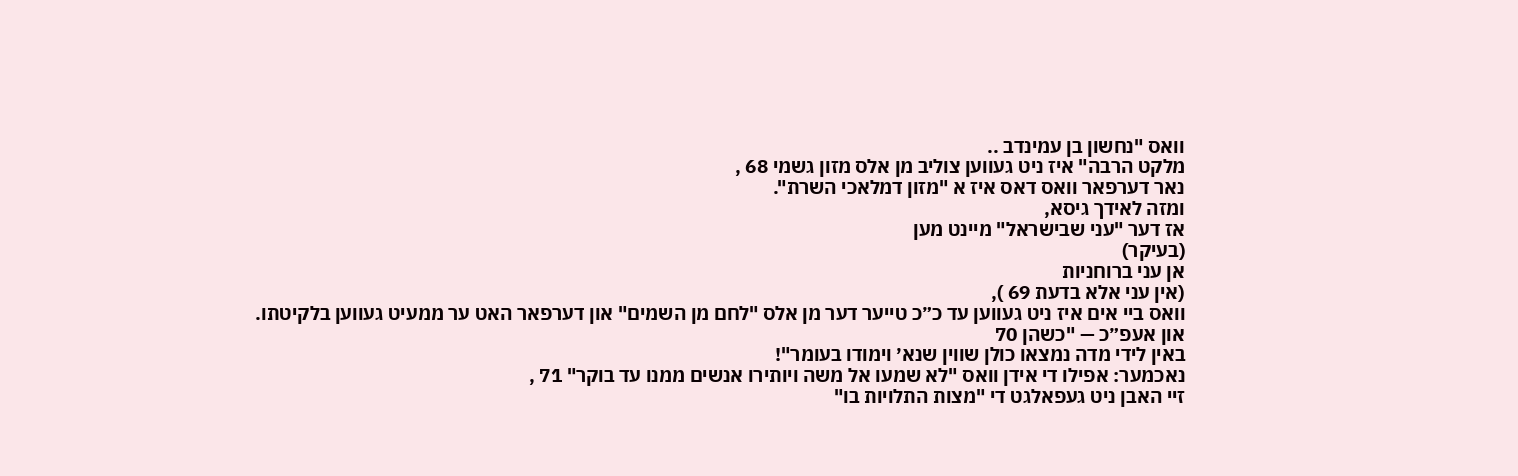וואס "נחשון בן עמינדב ..
מלקט הרבה" איז ניט געווען צוליב מן אלס מזון גשמי 68 ,
נאר דערפאר וואס דאס איז א "מזון דמלאכי השרת".
ומזה לאידך גיסא,
אז דער "עני שבישראל" מיינט מען
(בעיקר)
אן עני ברוחניות
(אין עני אלא בדעת 69 ),
וואס ביי אים איז ניט געווען עד כ״כ טייער דער מן אלס "לחם מן השמים" און דערפאר האט ער ממעיט געווען בלקיטתו.
און אעפ״כ — "כשהן 70
באין לידי מדה נמצאו כולן שווין שנא׳ וימודו בעומר"!
נאכמער: אפילו די אידן וואס "לא שמעו אל משה ויותירו אנשים ממנו עד בוקר" 71 ,
זיי האבן ניט געפאלגט די "מצות התלויות בו"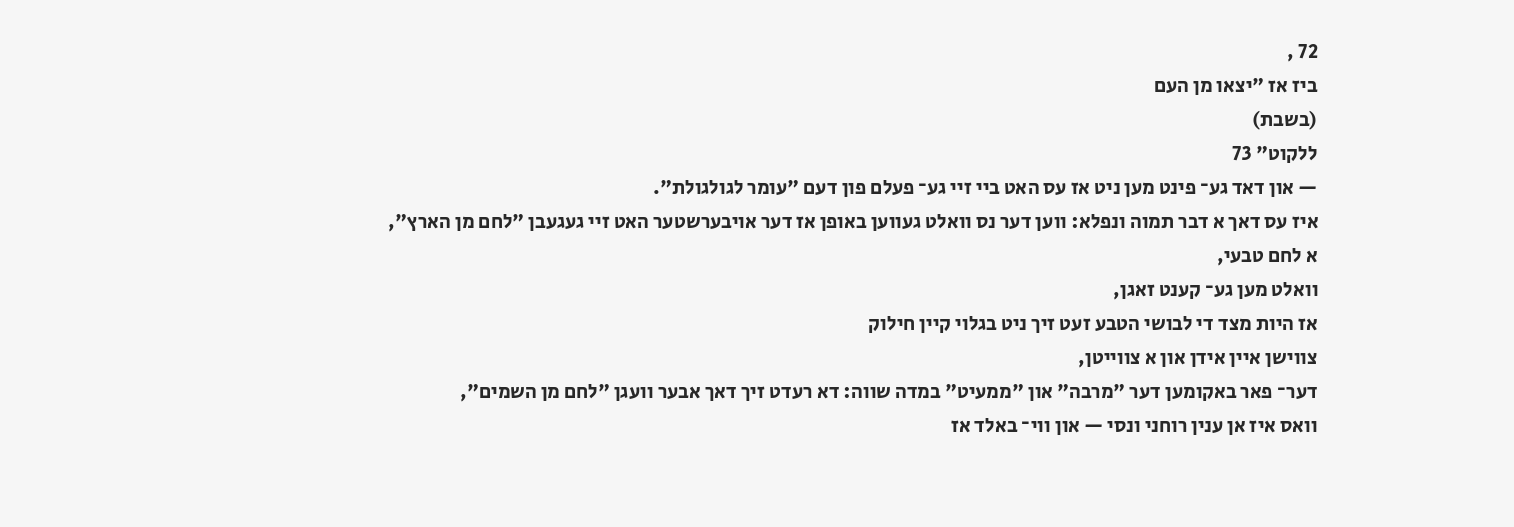72 ,
ביז אז "יצאו מן העם
(בשבת)
ללקוט" 73
— און דאד גע־ פינט מען ניט אז עס האט ביי זיי גע־ פעלם פון דעם "עומר לגולגולת".
איז עס דאך א דבר תמוה ונפלא: ווען דער נס וואלט געווען באופן אז דער אויבערשטער האט זיי געגעבן "לחם מן הארץ",
א לחם טבעי,
וואלט מען גע־ קענט זאגן,
אז היות מצד די לבושי הטבע זעט זיך ניט בגלוי קיין חילוק
צווישן איין אידן און א צווייטן,
דער־ פאר באקומען דער "מרבה" און "ממעיט" במדה שווה: דא רעדט זיך דאך אבער וועגן "לחם מן השמים",
וואס איז אן ענין רוחני ונסי — און ווי־ באלד אז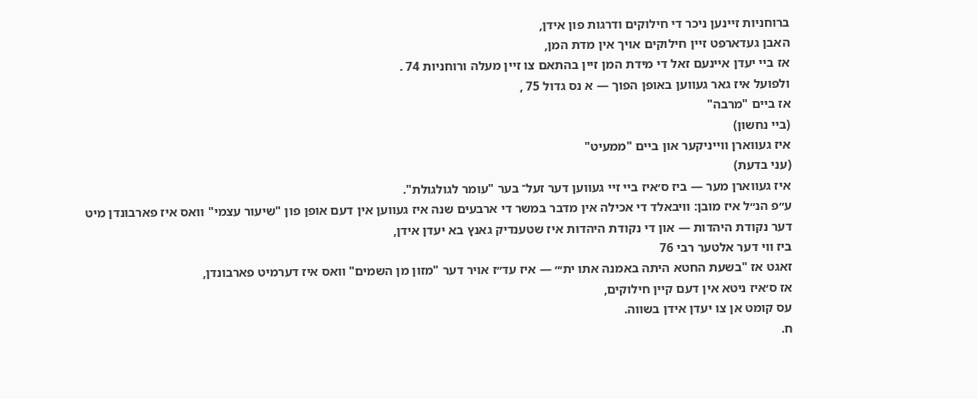ברוחניות זיינען ניכר די חילוקים ודרגות פון אידן,
האבן געדארפט זיין חילוקים אויך אין מדת המן,
אז ביי יעדן איינעם זאל די מידת המן זיין בהתאם צו זיין מעלה ורוחניות 74 .
ולפועל איז גאר געווען באופן הפוך — א נס גדול 75 ,
אז ביים "מרבה"
(ביי נחשון)
איז געווארן ווייניקער און ביים "ממעיט"
(עני בדעת)
איז געווארן מער — ביז ס׳איז ביי זיי געווען דער זעל־ בער "עומר לגולגולת".
ע״פ הנ״ל איז מובן: וויבאלד די אכילה אין מדבר במשר די ארבעים שנה איז געווען אין דעם אופן פון "שיעור עצמי" וואס איז פארבונדן מיט דער נקודת היהדות — און די נקודת היהדות איז שטענדיק גאנץ בא יעדן אידן,
ביז ווי דער אלטער רבי 76
זאגט אז "בשעת החטא היתה באמנה אתו ית׳״ — איז עד״ז אויר דער "מזון מן השמים" וואס איז דערמיט פארבונדן,
אז ס׳איז ניטא אין דעם קיין חילוקים,
עס קומט אן צו יעדן אידן בשווה.
ח.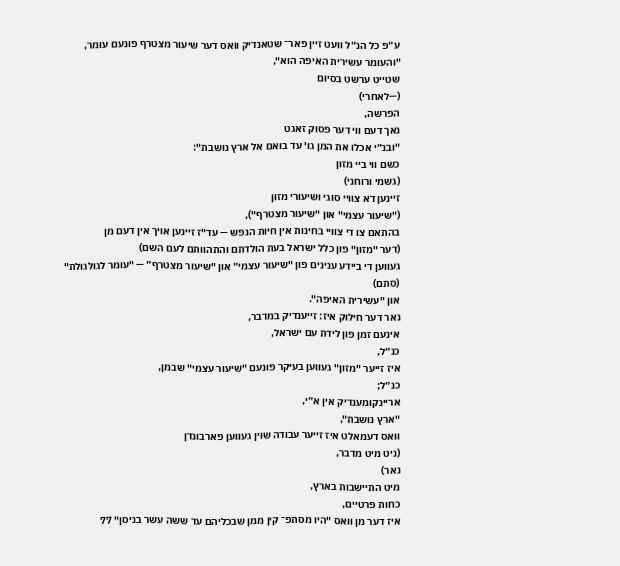ע״פ כל הנ״ל וועט זיין פאר־ שטאנדיק וואס דער שיעור מצטרף פונעם עומר,
"והעומר עשירית האיפה הוא",
שטייט ערשט בסיום
(—לאחרי)
הפרשה,
נאך דעם ווי דער פסוק זאגט
"ובנ״י אכלו את המן גו' עד בואם אל ארץ נושבת":
כשם ווי ביי מזון
(גשמי ורוחני)
זיינען דא צוויי סוגי ושיעורי מזון
("שיעור עצמי" און "שיעור מצטרף"),
בהתאם צו די צוויי בחינות אין חיות הנפש — עד"ז זיינען אויך אין דעם מן
(דער "מזון" פון כלל ישראל בעת הולדתם והתהוותם לעם השם)
געווען די ביידע ענינים פון "שיעור עצמי״ און "שיעור מצטרף״ — "עומר לגולגולת"
(סתם)
און "עשירית האיפה".
נאר דער חילוק איז: זייענדיק במדבר,
אינעם זמן פון לידת עם ישראל,
כנ״ל,
איז זייער "מזון" געווען בעיקר פונעם "שיעור עצמי" שבמן,
כנ״ל;
אריינקומענדיק אין א״י,
"ארץ נושבת",
וואס דעמאלט איז זייער עבודה שוין געווען פארבונדן
(ניט מיט מדבר,
נאר)
מיט התיישבות בארץ,
כחות פרטיים,
איז דער מן וואס "היו מסתפ־ קין ממן שבכליהם עד ששה עשר בניסן" 77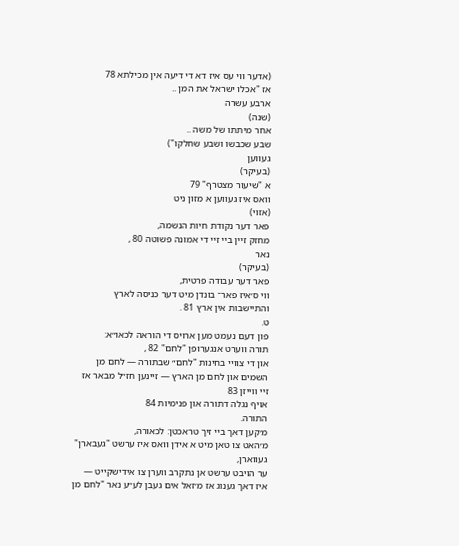(אדער ווי עס איז דא די דיעה אין מכילתא 78
אז "אכלו ישראל את המן ..
ארבע עשרה
(שנה)
אחר מיתתו של משה ..
שבע שכבשו ושבע שחלקו")
געווען
(בעיקר)
א "שיעור מצטרף" 79
וואס איז געווען א מזון ניט
(אזוי)
פאר דער נקודת חיות הנשמה,
מחזק זיין ביי זיי די אמונה פשוטה 80 ,
נאר
(בעיקר)
פאר דער עבודה פרטית,
ווי ס׳איז פאר־ בונדן מיט דער כניסה לארץ והתיישבות אין ארץ 81 .
ט.
פון דעם נעמט מען ארויס די הוראה לכאו״א:
תורה ווערט אנגערופן "לחם" 82 ,
און די צוויי בחינות "לחם״ שבתורה — לחם מן השמים און לחם מן הארץ — זיינען חז״ל מבאר אז זיי ווייזן 83
אויף נגלה דתורה און פנימיות 84
התורה.
מ׳קען דאך ביי זיך טראכטן: לכאורה,
מ׳האט צו טאן מיט א אידן וואס איז ערשט "געבארן" געווארן,
ער הויבט ערשט אן נתקרב ווערן צו אידישקייט — איז דאך גענוג אז מ׳זאל אים געבן לע״ע נאר "לחם מן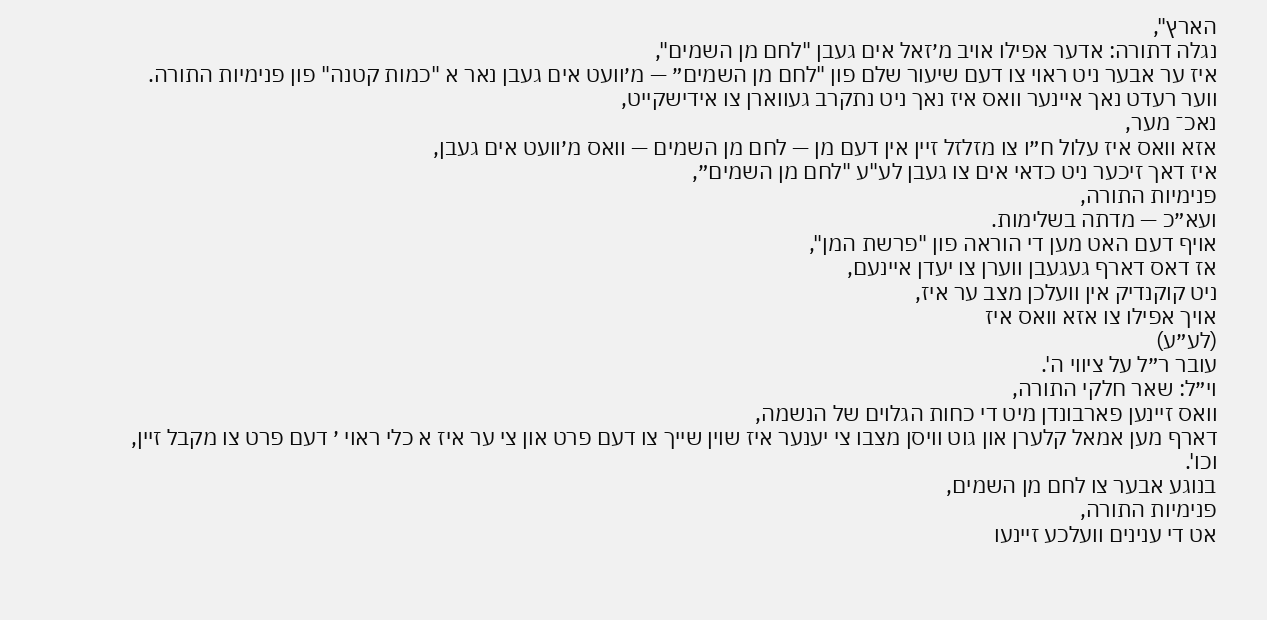הארץ",
נגלה דתורה: אדער אפילו אויב מ׳זאל אים געבן "לחם מן השמים",
איז ער אבער ניט ראוי צו דעם שיעור שלם פון "לחם מן השמים״ — מ׳וועט אים געבן נאר א "כמות קטנה" פון פנימיות התורה.
ווער רעדט נאך איינער וואס איז נאך ניט נתקרב געווארן צו אידישקייט,
נאכ־ מער,
אזא וואס איז עלול ח״ו צו מזלזל זיין אין דעם מן — לחם מן השמים — וואס מ׳וועט אים געבן,
איז דאך זיכער ניט כדאי אים צו געבן לע"ע "לחם מן השמים״,
פנימיות התורה,
ועא״כ — מדתה בשלימות.
אויף דעם האט מען די הוראה פון "פרשת המן",
אז דאס דארף געגעבן ווערן צו יעדן איינעם,
ניט קוקנדיק אין וועלכן מצב ער איז,
אויך אפילו צו אזא וואס איז
(לע״ע)
עובר ר״ל על ציווי ה'.
וי״ל: שאר חלקי התורה,
וואס זיינען פארבונדן מיט די כחות הגלוים של הנשמה,
דארף מען אמאל קלערן און גוט וויסן מצבו צי יענער איז שוין שייך צו דעם פרט און צי ער איז א כלי ראוי ׳ דעם פרט צו מקבל זיין,
וכו'.
בנוגע אבער צו לחם מן השמים,
פנימיות התורה,
אט די ענינים וועלכע זיינעו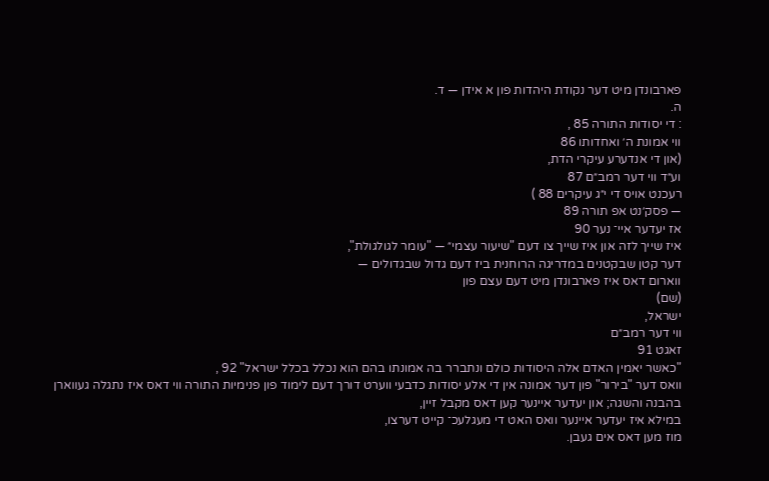פארבונדן מיט דער נקודת היהדות פון א אידן — ד.
ה.
: די יסודות התורה 85 ,
ווי אמונת ה׳ ואחדותו 86
(און די אנדערע עיקרי הדת,
וע״ד ווי דער רמב״ם 87
רעכנט אויס די י״ג עיקרים 88 )
— פסק׳נט אפ תורה 89
אז יעדער איי־ נער 90
איז שייך לזה און איז שייך צו דעם "שיעור עצמי״ — "עומר לגולגולת",
דער קטן שבקטנים במדריגה הרוחנית ביז דעם גדול שבגדולים —
ווארום דאס איז פארבונדן מיט דעם עצם פון
(שם)
ישראל,
ווי דער רמב״ם
זאגט 91
"כאשר יאמין האדם אלה היסודות כולם ונתברר בה אמונתו בהם הוא נכלל בכלל ישראל" 92 ,
וואס דער "בירור" פון דער אמונה אין די אלע יסודות כדבעי ווערט דורך דעם לימוד פון פנימיות התורה ווי דאס איז נתגלה געווארן בהבנה והשגה; און יעדער איינער קען דאס מקבל זיין,
במילא איז יעדער איינער וואס האט די מעגלעכ־ קייט דערצו,
מוז מען דאס אים געבן.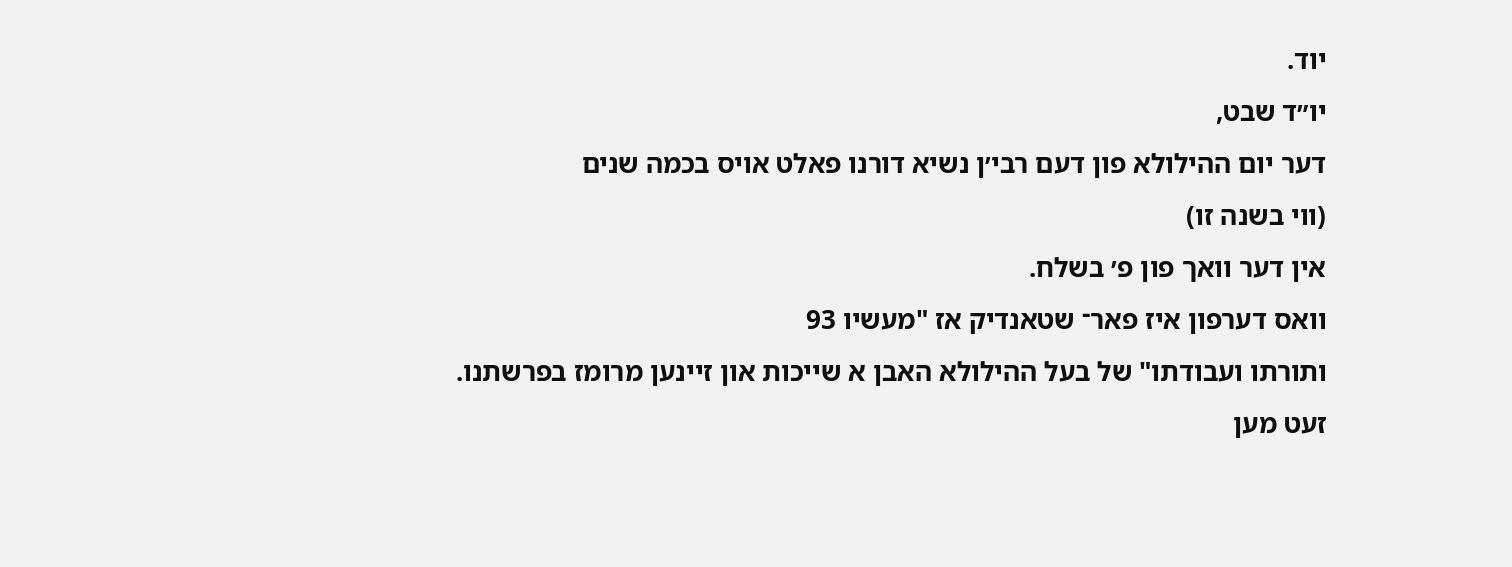יוד.
יו״ד שבט,
דער יום ההילולא פון דעם רבי׳ן נשיא דורנו פאלט אויס בכמה שנים
(ווי בשנה זו)
אין דער וואך פון פ׳ בשלח.
וואס דערפון איז פאר־ שטאנדיק אז "מעשיו 93
ותורתו ועבודתו" של בעל ההילולא האבן א שייכות און זיינען מרומז בפרשתנו.
זעט מען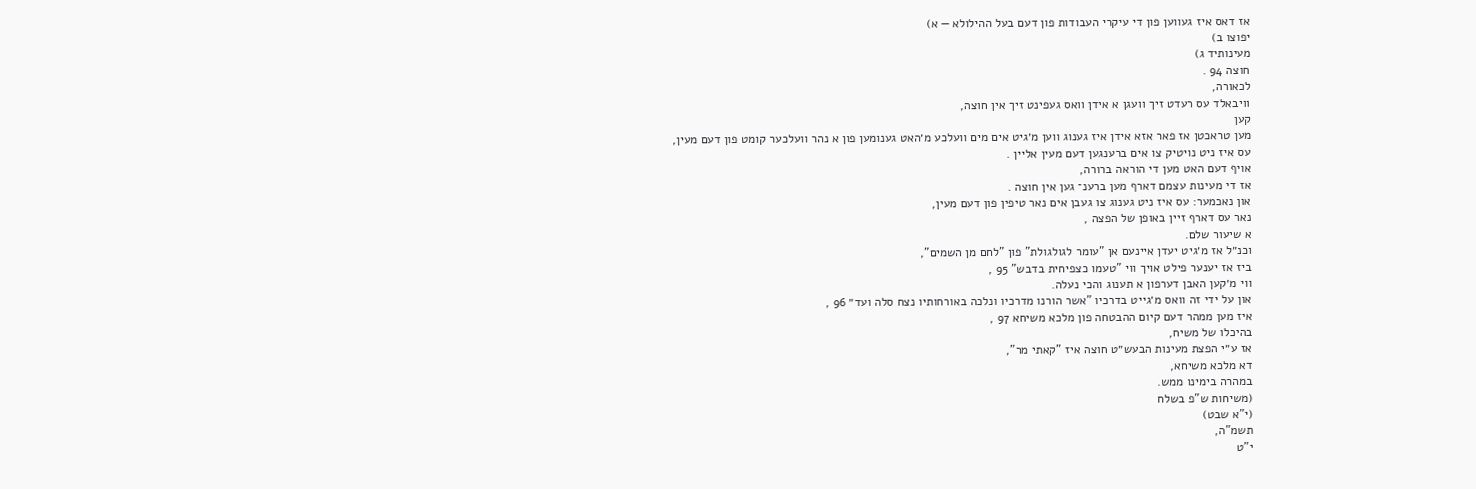אז דאס איז געווען פון די עיקרי העבודות פון דעם בעל ההילולא — א)
יפוצו ב)
מעינותיד ג)
חוצה 94 .
לכאורה,
וויבאלד עס רעדט זיך וועגן א אידן וואס געפינט זיך אין חוצה,
קען
מען טראכטן אז פאר אזא אידן איז גענוג ווען מ׳גיט אים מים וועלכע מ׳האט גענומען פון א נהר וועלכער קומט פון דעם מעין,
עס איז ניט נויטיק צו אים ברענגען דעם מעין אליין .
אויף דעם האט מען די הוראה ברורה,
אז די מעינות עצמם דארף מען ברענ־ גען אין חוצה .
און נאכמער: עס איז ניט גענוג צו געבן אים נאר טיפין פון דעם מעין,
נאר עס דארף זיין באופן של הפצה ,
א שיעור שלם.
וכנ״ל אז מ׳גיט יעדן איינעם אן "עומר לגולגולת" פון "לחם מן השמים",
ביז אז יענער פילט אויך ווי "טעמו כצפיחית בדבש" 95 ,
ווי מ׳קען האבן דערפון א תענוג והכי נעלה.
און על ידי זה וואס מ׳גייט בדרכיו "אשר הורנו מדרכיו ונלכה באורחותיו נצח סלה ועד״ 96 ,
איז מען ממהר דעם קיום ההבטחה פון מלכא משיחא 97 ,
בהיכלו של משיח,
אז ע״י הפצת מעינות הבעש״ט חוצה איז "קאתי מר",
דא מלכא משיחא,
במהרה בימינו ממש.
(משיחות ש"פ בשלח
(י"א שבט)
תשמ"ה,
י"ט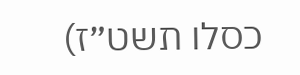כסלו תשט״ז)